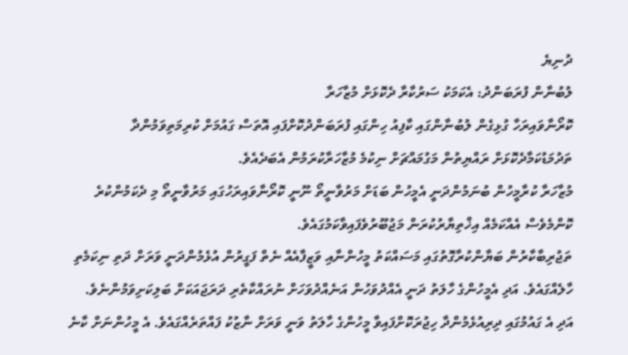ދުނިޔެ
ލުބުނާން ފުރަބަންދު: އެކަމަކު ސަރުކާރާ ދެކޮޅަށް މުޒާހަރާ
ކޮރޯނާވައިރަހާ ގުޅިގެން ލުބުނާންގައި ކާފިއު ހިންގައި ފުރަބަންދުކޮށްފައި އޮތަސް ގައުމަށް ކުރިމަތިވަމުންދާ ތަދުމަޑުކަމާދެކޮޅަށް ރައްޔިތުން މަގުމައްޗަށް ނިކުމެ މުޒާހަރާކުރަމުން އެބަދެއެވެ.
މުޒާހަރާ ކުރާމީހުން ބުނަމުންދަނީ އެމީހުން ބަޑަށް މަރުވާނީތޯ ނޫނީ ކޮރޯނާވައިރަހުގައި މަރުވާނީތޯ މި ދެކަމުންކުރެ ކޮންމެވެސް އެއްކަމެއް އިޚްތިޔާރުކުރަން މަޖުބޫރުވެފައިވާކަމުގައެވެ.
ތަޖުރިބާކާރުން ބަޔާންކުރާގޮތުގައި މަސައްކަތު މީހުންނާއި ވަޒީފާއެއް ނެތް ފަގީރުން އުޅެމުންދަނީ ވަރަށް ދަތި ނިކަމެތި ހާލެއްގައެވެ. އަދި އެމީހުންގެ ހާލަތު ދަނީ އެއްދުވަހުން އަނެއްދުވަހަށް ނުރައްކާތެރި ދަރަޖައަކަށް ބަލިކަށިވަމުންނެވެ. އަދި އެ ގައުމުގައި ދިރިއުޅެމުންދާ ހިޖުރަކޮށްފައިވާ މީހުންގެ ހާލަތު ވަނީ ވަރަށް ނާޒުކު ފައްތަރެއްގައެވެ. އެ މީހުންނަށް ކާނެ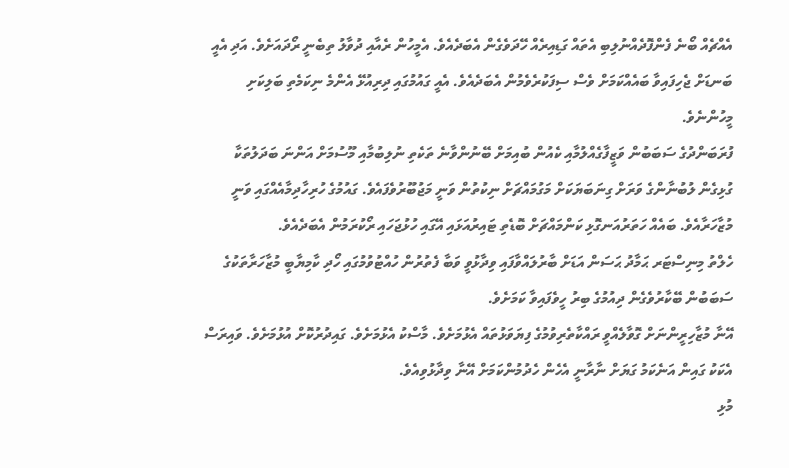އެއްޗެއް ބޯނެ ފެންފޮދެއްނުލިބި އެތައް ގަޑިއިރެއް ހޭދަވެގެން އެބަދެއެވެ. އެމީހުން ރެއާއި ދުވާލު ތިބެނީ ރޯދައަށެވެ. އަދި އެއީ ބަނޑަށް ޖެހިފައިވާ ބައެއްކަމަށް ވެސް ސިފަކުރެވެމުން އެބަދެއެވެ. އެއީ ގައުމުގައި ދިރިއުޅޭ އެންމެ ނިކަމެތި ބަލިކަށި މީހުންނެވެ.
ފުރަބަންދުގެ ސަބަބުން ވަޒީފާގެއްލުމާއި ކެއުން ބުއިމަށް ބޭނުންވާނެ ތަކެތި ނުލިބުމާއި މޫސުމަށް އަންނަ ބަދަލުތަކާ ގުޅިގެން ލުބުނާންގެ ވަރަށް ގިނަބަޔަކަށް މަގުމައްޗަށް ނިކުތުން ވަނީ މަޖުބޫރުވެފައެވެ. ގައުމުގެ ހުރިހާދިމާއެއްގައި ވަނީ މުޒާހަރާއެވެ. ބައެއް ހަތަރުއަނގޮޅި ކަންމައްޗަށް ބޮޑެތި ޓައިރުއަޅައި އޭގައި ހުޅުޖަހައި ރޯކުރަމުން އެބަދެއެވެ.
ހެލްތު މިނިސްޓަރ ޙަމާދު ޙަސަން އަޑަށް ބާރުލައްވާފައި ވިދާޅުވީ ވަބާ ފެތުރުން ހުއްޓުވުމުގައި ހޯދި ކާމިޔާބީ މުޒާހަރާތަކުގެ ސަބަބުން ބޭކާރުވެގެން ދިއުމުގެ ބިރު ހީވެފައިވާ ކަމަށެވެ.
އޭނާ މުޒާހިރީންނަށް ގޮވާލެއްވީ ރައްކާތެރިވުމުގެ ފިޔަވަޅުތައް އެޅުމަށެވެ. މާސްކު އެޅުމަށެވެ. ގައިދުރުކޮށް އުޅުމަށެވެ. ވައިރަސް އެކަކު ގައިން އަނެކަމު ގަޔަށް ނާރާނީ އެހެން ހެދުމުންކަމަށް އޭނާ ވިދާޅުވިއެވެ.
މުޅި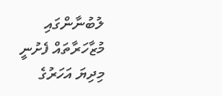ލުބުނާންގައި މުޒާހަރާތައް ފެށުނީ މިދިޔަ އަހަރުގެ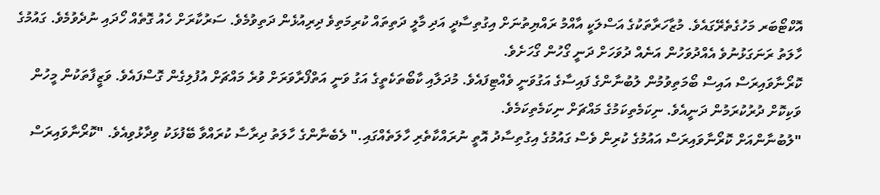އޮކްޓޯބަރ މަހުގެތެރޭގައެވެ. މުޒާހަރާތަކުގެ އަސްލަކީ އާއްމު ރައްޔިތުނަށް އިގުތިސާދީ އަދި މާލީ ދަތިތައް ކުރިމަތިވެ ދިރިއުޅެން ދަތިވުމެވެ. ސަރުކާރަށް ހެއު ގޮތެއް ހޯދައި ނުދެވުމެވެ. ގައުމުގެ ހާލަތު ރަނަގަޅުނުވެ އެއްދުވަހުން އަނެއް ދުވަހަށް ދަނީ ގޯހުން ގޯހަށެވެ.
ކޮރޯނާވައިރަސް އައިސް ބޯމަތިވުމުން ލުބުނާންގެ ފައިސާގެ އަގުވަނީ ވެއްޓިފައެވެ. މުދަލާއި ކާބޯތަކެތީގެ އަގު ވަނީ އަތްފޯރާވަރަށް ވުރެ މައްޗަށް އުފުލިގެން ގޮސްފައެވެ. ވަޒީފާތަކުން މީހުން ވަކިކޮށް ދުރުކުރަމުން ދަނީއެވެ. ނިކަމެތިކަމުގެ މައްޗަށް ނިކަމެތިކަމެވެ.
"ލުބުނާންއަށް ކޮރޯނާވައިރަސް އައުމުގެ ކުރިން ވެސް ގައުމުގެ އިގުތިސާދު އޮތީ ނުރައްކާތެރި ހާލަތެއްގައި." ލެބެނާންގެ ހާލަތު ދިރާސާ ކުރައްވާ ބޭފުޅަކު ވިދާޅުވިއެވެ. "ކޮރޯނާވައިރަސް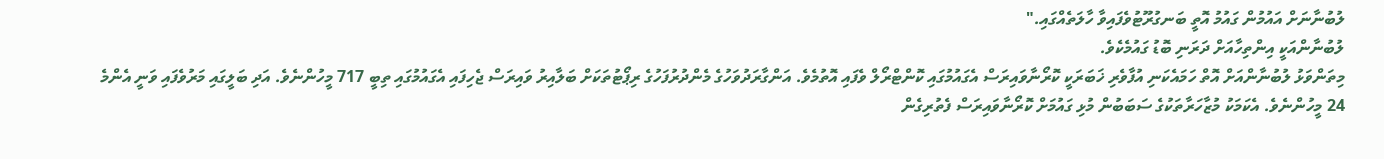ލުބުނާނަށް އައުމުން ގައުމު އޮތީ ބަނގުރޫޓުވެފައިވާ ހާލަތެއްގައި."
ލުބުނާންއަކީ އިންތިހާއަށް ދަރަނި ބޮޑު ގައުމެކެވެ.
މިތަންވަޅު ލުބުނާންއަށް އޮތް ހަމައެކަނި އުފާވެރި ޚަބަރަކީ ކޮރޯނާވައިރަސް އެގައުމުގައި ކޮންޓްރޯލް ވެފައި އޮތުމެވެ. އަންގާރަދުވަހުގެ މެންދުރުފަހުގެ ރިޕޯޓުތަކަށް ބަލާއިރު ވައިރަސް ޖެހިފައި އެގައުމުގައި ތިބީ 717 މީހުންނެވެ. އަދި ބަލީގައި މަރުވެފައި ވަނީ އެންމެ 24 މީހުންނެވެ. އެކަމަކު މުޒާހަރާތަކުގެ ސަބަބުން މުޅި ގައުމަށް ކޮރޯނާވައިރަސް ފެތުރިގެން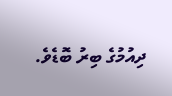ދިއުމުގެ ބިރު ބޮޑެވެ.